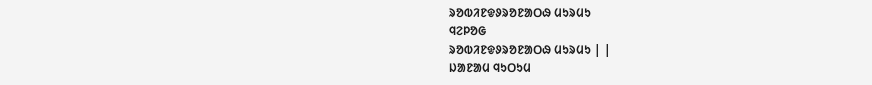ᱨᱚᱵᱤᱱᱫᱽᱨᱚᱱᱟᱛᱷ ᱢᱩᱨᱢᱩ
ᱧᱮᱞᱚᱜ
ᱨᱚᱵᱤᱱᱫᱽᱨᱚᱱᱟᱛᱷ ᱢᱩᱨᱢᱩ | |
ᱡᱟᱱᱟᱢ ᱧᱩᱛᱩᱢ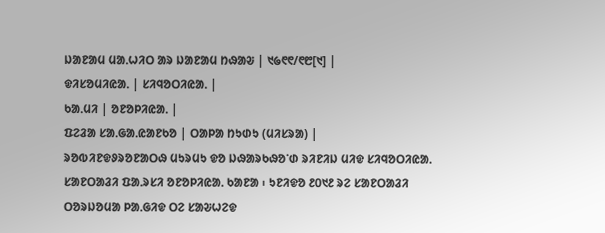ᱡᱟᱱᱟᱢ ᱢᱟᱹᱦᱤᱛ ᱟᱨ ᱡᱟᱱᱟᱢ ᱴᱷᱟᱶ | ᱑᱙᱖᱖/᱖᱘[᱑] |
ᱫᱤᱥᱚᱢᱤᱭᱟᱹ | ᱥᱤᱧᱚᱛᱤᱭᱟᱹ |
ᱠᱟᱹᱢᱤ | ᱚᱱᱚᱞᱤᱭᱟᱹ |
ᱯᱮᱲᱟ ᱥᱟᱹᱜᱟᱹᱭᱟᱱᱠᱚ | ᱛᱟᱞᱟ ᱴᱩᱰᱩ (ᱢᱤᱥᱨᱟ) |
ᱨᱚᱵᱤᱱᱫᱽᱨᱚᱱᱟᱛᱷ ᱢᱩᱨᱢᱩ ᱫᱚ ᱡᱷᱟᱨᱠᱷᱚᱸᱰ ᱨᱤᱱᱤᱡ ᱢᱤᱫ ᱥᱤᱧᱚᱛᱤᱭᱟᱹ ᱥᱟᱱᱛᱟᱲᱤ ᱯᱟᱹᱨᱥᱤ ᱚᱱᱚᱞᱤᱭᱟᱹ ᱠᱟᱱᱟ ᱾ ᱩᱱᱤᱫᱚ ᱒᱐᱑᱒ ᱨᱮ ᱥᱟᱱᱛᱟᱲᱤ ᱛᱚᱨᱡᱚᱢᱟ ᱞᱟᱹᱜᱤᱫ ᱛᱮ ᱥᱟᱶᱦᱮᱫ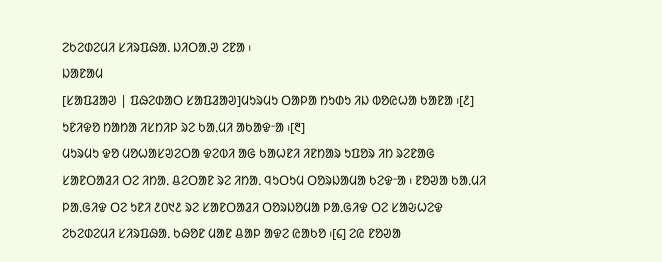ᱮᱠᱮᱰᱮᱢᱤ ᱥᱤᱨᱯᱷᱟᱹ ᱡᱤᱛᱟᱹᱣ ᱮᱱᱟ ᱾
ᱡᱟᱱᱟᱢ
[ᱥᱟᱯᱲᱟᱣ | ᱯᱷᱮᱰᱟᱛ ᱥᱟᱯᱲᱟᱣ]ᱢᱩᱨᱢᱩ ᱛᱟᱞᱟ ᱴᱩᱰᱩ ᱤᱡ ᱵᱚᱭᱦᱟ ᱠᱟᱱᱟ ᱾[᱒] ᱩᱱᱤᱫᱚ ᱴᱟᱴᱟ ᱤᱥᱴᱤᱞ ᱨᱮ ᱠᱟᱹᱢᱤ ᱟᱠᱟᱫᱼᱟ ᱾[᱓]
ᱢᱩᱨᱢᱩ ᱫᱚ ᱢᱚᱦᱟᱥᱣᱮᱛᱟ ᱫᱮᱵᱤ ᱟᱜ ᱠᱟᱦᱱᱤ ᱤᱱᱴᱟᱨ ᱩᱯᱚᱨ ᱤᱴ ᱨᱮᱱᱟᱜ ᱥᱟᱱᱛᱟᱲᱤ ᱛᱮ ᱤᱴᱟᱹ ᱪᱮᱛᱟᱱ ᱨᱮ ᱤᱴᱟᱹ ᱧᱩᱛᱩᱢ ᱛᱚᱨᱡᱟᱢᱟ ᱠᱮᱫᱼᱟ ᱾ ᱱᱚᱣᱟ ᱠᱟᱹᱢᱤ ᱞᱟᱹᱜᱤᱫ ᱛᱮ ᱩᱱᱤ ᱒᱐᱑᱒ ᱨᱮ ᱥᱟᱱᱛᱟᱲᱤ ᱛᱚᱨᱡᱚᱢᱟ ᱞᱟᱹᱜᱤᱫ ᱛᱮ ᱥᱟᱶᱦᱮᱫ ᱮᱠᱮᱰᱮᱢᱤ ᱥᱤᱨᱯᱷᱟᱹ ᱠᱷᱚᱱ ᱢᱟᱱ ᱪᱟᱞ ᱟᱫᱮ ᱭᱟᱠᱚ ᱾[᱔] ᱮᱭ ᱱᱚᱣᱟ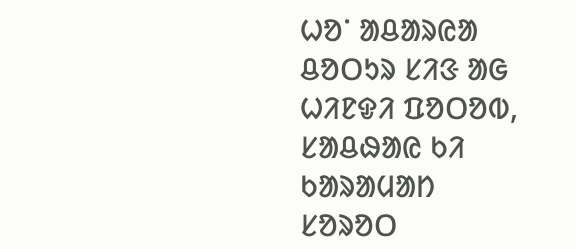ᱦᱚᱸ ᱟᱪᱟᱨᱭᱟ ᱪᱚᱛᱩᱨ ᱥᱤᱝ ᱟᱜ ᱦᱤᱱᱫᱤ ᱯᱚᱛᱚᱵ, ᱥᱟᱪᱷᱟᱭ ᱠᱤ ᱠᱟᱨᱟᱢᱟᱴ ᱥᱚᱨᱚᱛ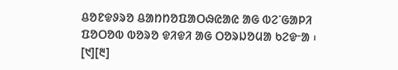ᱪᱚᱱᱫᱽᱨᱚ ᱪᱟᱴᱴᱚᱯᱟᱛᱷᱭᱟᱭ ᱟᱜ ᱵᱮᱸᱜᱟᱞᱤ ᱯᱚᱛᱚᱵ ᱵᱚᱨᱚ ᱫᱤᱫᱤ ᱟᱜ ᱛᱚᱨᱡᱚᱢᱟ ᱠᱮᱫᱼᱟ ᱾ [᱑][᱓]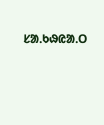ᱥᱟᱹᱠᱷᱭᱟᱹᱛ